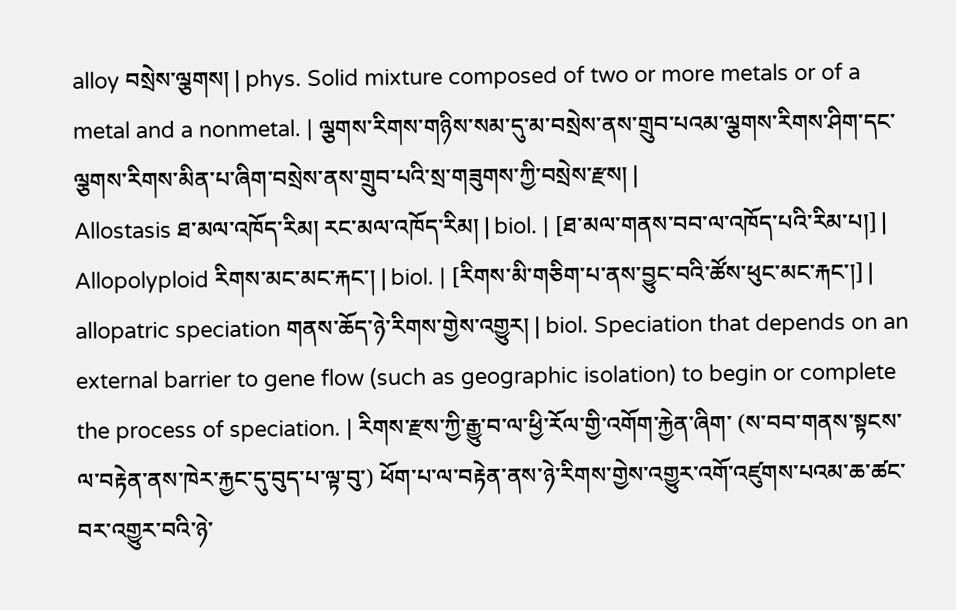alloy བསྲེས་ལྕགས། | phys. Solid mixture composed of two or more metals or of a metal and a nonmetal. | ལྕགས་རིགས་གཉིས་སམ་དུ་མ་བསྲེས་ནས་གྲུབ་པའམ་ལྕགས་རིགས་ཤིག་དང་ལྕགས་རིགས་མིན་པ་ཞིག་བསྲེས་ནས་གྲུབ་པའི་སྲ་གཟུགས་ཀྱི་བསྲེས་རྫས། |
Allostasis ཐ་མལ་འཁོད་རིམ། རང་མལ་འཁོད་རིམ། | biol. | [ཐ་མལ་གནས་བབ་ལ་འཁོད་པའི་རིམ་པ།] |
Allopolyploid རིགས་མང་མང་རྐང་། | biol. | [རིགས་མི་གཅིག་པ་ནས་བྱུང་བའི་ཚོས་ཕུང་མང་རྐང་།] |
allopatric speciation གནས་ཆོད་ཉེ་རིགས་གྱེས་འགྱུར། | biol. Speciation that depends on an external barrier to gene flow (such as geographic isolation) to begin or complete the process of speciation. | རིགས་རྫས་ཀྱི་རྒྱུ་བ་ལ་ཕྱི་རོལ་གྱི་འགོག་རྐྱེན་ཞིག་ (ས་བབ་གནས་སྟངས་ལ་བརྟེན་ནས་ཁེར་རྐྱང་དུ་བུད་པ་ལྟ་བུ་) ཕོག་པ་ལ་བརྟེན་ནས་ཉེ་རིགས་གྱེས་འགྱུར་འགོ་འཛུགས་པའམ་ཆ་ཚང་བར་འགྱུར་བའི་ཉེ་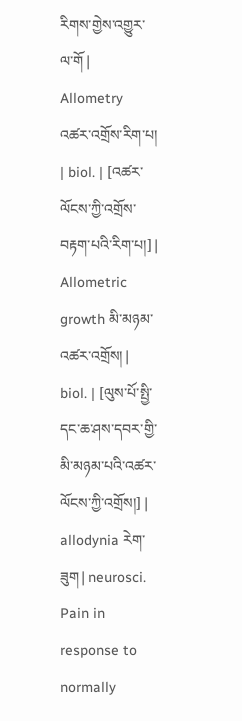རིགས་གྱེས་འགྱུར་ལ་གོ |
Allometry འཚར་འགྲོས་རིག་པ། | biol. | [འཚར་ལོངས་ཀྱི་འགྲོས་བརྟག་པའི་རིག་པ།] |
Allometric growth མི་མཉམ་འཚར་འགྲོས། | biol. | [ལུས་པོ་སྤྱི་དང་ཆ་ཤས་དབར་གྱི་མི་མཉམ་པའི་འཚར་ལོངས་ཀྱི་འགྲོས།] |
allodynia རེག་ཟུག | neurosci. Pain in response to normally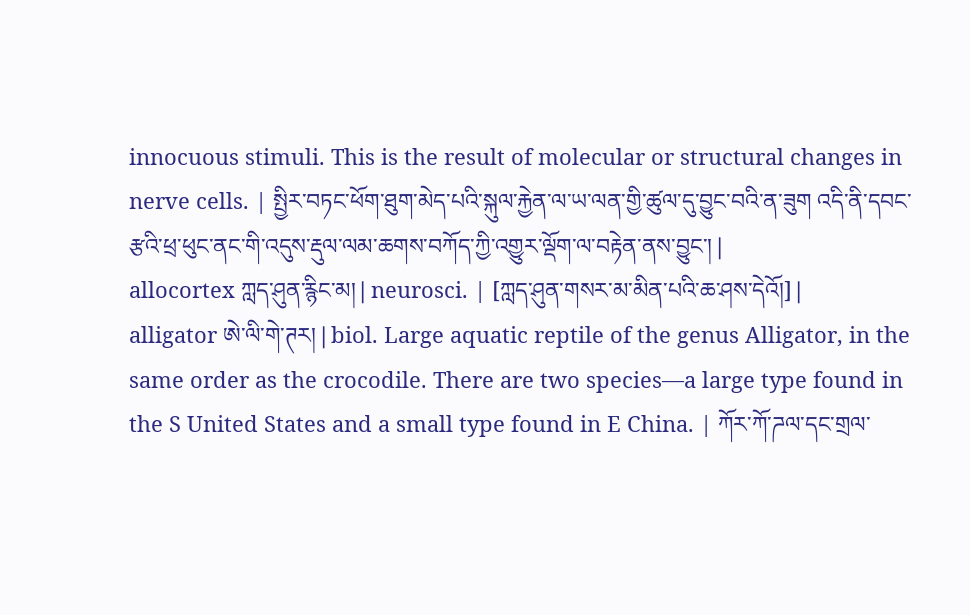innocuous stimuli. This is the result of molecular or structural changes in nerve cells. | སྤྱིར་བཏང་ཕོག་ཐུག་མེད་པའི་སྐུལ་རྐྱེན་ལ་ཡ་ལན་གྱི་ཚུལ་དུ་བྱུང་བའི་ན་ཟུག འདི་ནི་དབང་རྩའི་ཕྲ་ཕུང་ནང་གི་འདུས་རྡུལ་ལམ་ཆགས་བཀོད་ཀྱི་འགྱུར་ལྡོག་ལ་བརྟེན་ནས་བྱུང་། |
allocortex ཀླད་ཤུན་རྙིང་མ། | neurosci. | [ཀླད་ཤུན་གསར་མ་མིན་པའི་ཆ་ཤས་དེའོ།] |
alligator ཨེ་ལི་གེ་ཊར། | biol. Large aquatic reptile of the genus Alligator, in the same order as the crocodile. There are two species—a large type found in the S United States and a small type found in E China. | ཀོར་ཀོ་ཌལ་དང་གྲལ་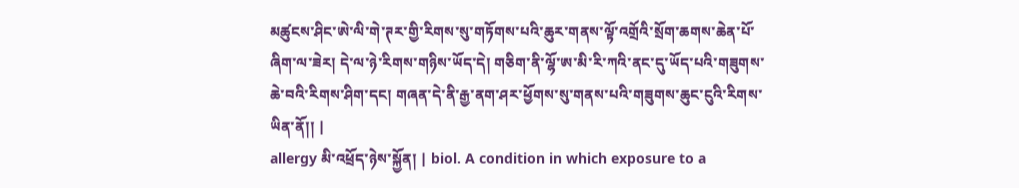མཚུངས་ཤིང་ཨེ་ལི་གེ་ཊར་གྱི་རིགས་སུ་གཏོགས་པའི་ཆུར་གནས་ལྟོ་འགྲོའི་སྲོག་ཆགས་ཆེན་པོ་ཞིག་ལ་ཟེར། དེ་ལ་ཉེ་རིགས་གཉིས་ཡོད་དེ། གཅིག་ནི་ལྷོ་ཨ་མི་རི་ཀའི་ནང་དུ་ཡོད་པའི་གཟུགས་ཆེ་བའི་རིགས་ཤིག་དང། གཞན་དེ་ནི་རྒྱ་ནག་ཤར་ཕྱོགས་སུ་གནས་པའི་གཟུགས་ཆུང་ངུའི་རིགས་ཡིན་ནོ།། |
allergy མི་འཕྲོད་ཉེས་སྐྱོན། | biol. A condition in which exposure to a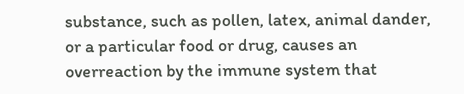substance, such as pollen, latex, animal dander, or a particular food or drug, causes an overreaction by the immune system that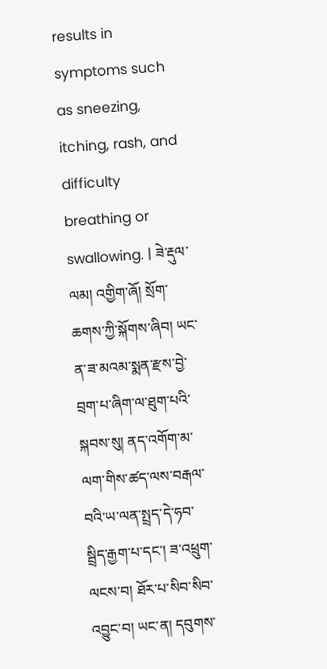results in symptoms such as sneezing, itching, rash, and difficulty breathing or swallowing. | ཟེ་རྡུལ་ལམ། འགྱིག་ཞོ། སྲོག་ཆགས་ཀྱི་སྐོགས་ཞིབ། ཡང་ན་ཟ་མའམ་སྨན་རྫས་བྱེ་བྲག་པ་ཞིག་ལ་ཐུག་པའི་སྐབས་སུ། ནད་འགོག་མ་ལག་གིས་ཚད་ལས་བརྒལ་བའི་ཡ་ལན་སྤྲད་དེ་ཧབ་སྦྲིད་རྒྱག་པ་དང་། ཟ་འཕྲུག་ལངས་བ། ཐོར་པ་སིབ་སིབ་འབྱུང་བ། ཡང་ན། དབུགས་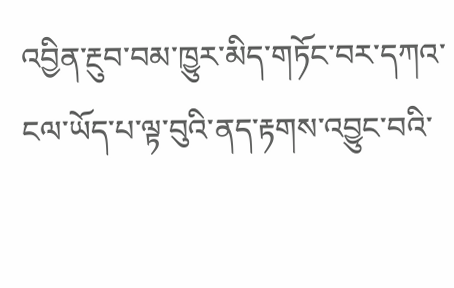འབྱིན་རྔུབ་བམ་ཁྱུར་མིད་གཏོང་བར་དཀའ་ངལ་ཡོད་པ་ལྟ་བུའི་ནད་རྟགས་འབྱུང་བའི་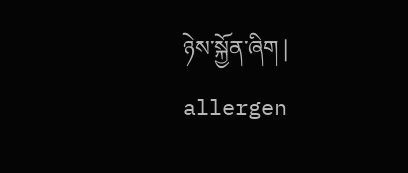ཉེས་སྐྱོན་ཞིག |
allergen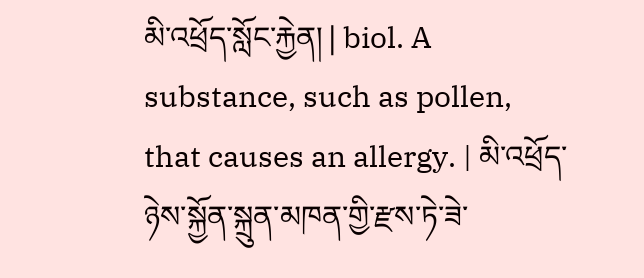མི་འཕྲོད་སློང་རྐྱེན། | biol. A substance, such as pollen, that causes an allergy. | མི་འཕྲོད་ཉེས་སྐྱོན་སྐྲུན་མཁན་གྱི་རྫས་ཏེ་ཟེ་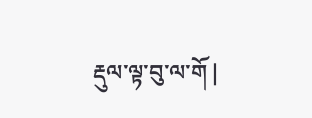རྡུལ་ལྟ་བུ་ལ་གོ |